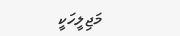މަޖިލީހަކީ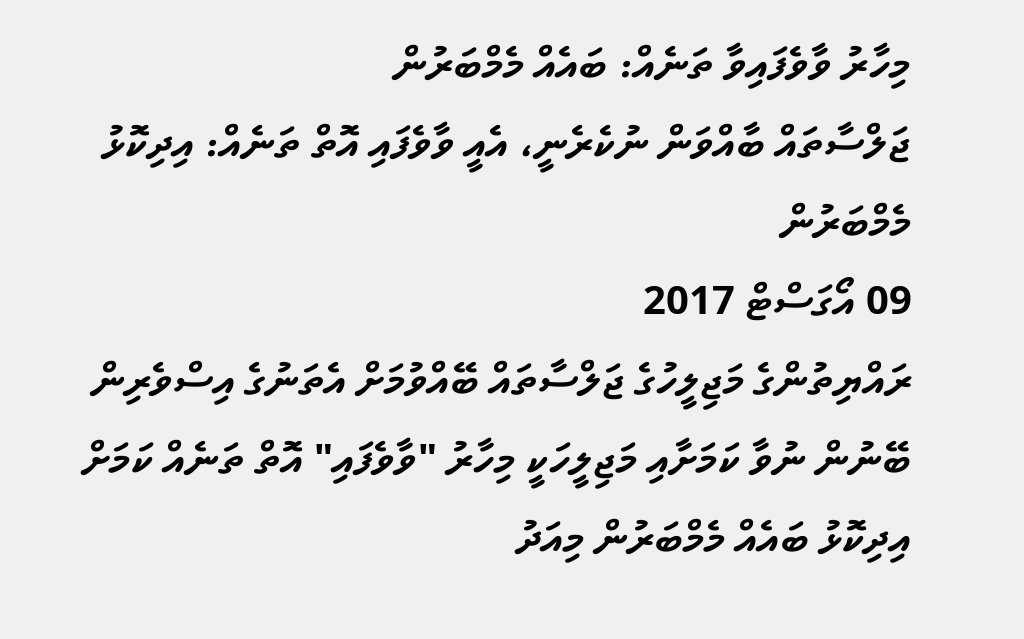މިހާރު ވާވެފައިވާ ތަނެއް: ބައެއް މެމްބަރުން
ޖަލްސާތައް ބާއްވަން ނުކެރެނީ، އެއީ ވާވެފައި އޮތް ތަނެއް: އިދިކޮޅު މެމްބަރުން
09 އޯގަސްޓް 2017
ރައްޔިތުންގެ މަޖިލީހުގެ ޖަލްސާތައް ބޭއްވުމަށް އެތަނުގެ އިސްވެރިން ބޭނުން ނުވާ ކަމަށާއި މަޖިލީހަކީ މިހާރު "ވާވެފައި" އޮތް ތަނެއް ކަމަށް އިދިކޮޅު ބައެއް މެމްބަރުން މިއަދު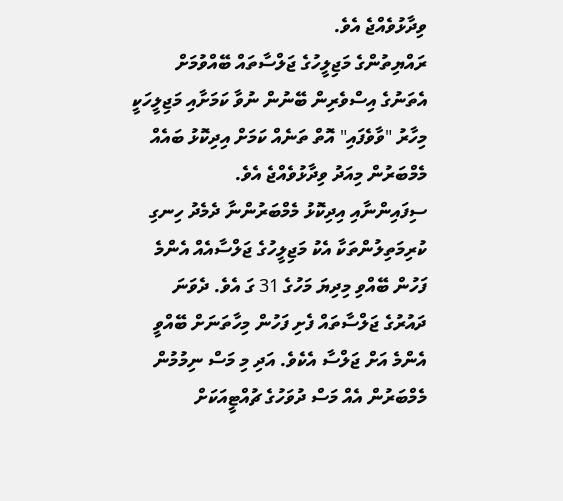ވިދާޅުވެއްޖެ އެވެ.
ރައްޔިތުންގެ މަޖިލީހުގެ ޖަލްސާތައް ބޭއްވުމަށް އެތަނުގެ އިސްވެރިން ބޭނުން ނުވާ ކަމަށާއި މަޖިލީހަކީ މިހާރު "ވާވެފައި" އޮތް ތަނެއް ކަމަށް އިދިކޮޅު ބައެއް މެމްބަރުން މިއަދު ވިދާޅުވެއްޖެ އެވެ.
ސިފައިންނާއި އިދިކޮޅު މެމްބަރުންނާ ދެމެދު ހިނގި ކުރިމަތިލުންތަކާ އެކު މަޖިލީހުގެ ޖަލްސާއެއް އެންމެ ފަހުން ބޭއްވި މިދިޔަ މަހުގެ 31 ގަ އެވެ. ދެވަނަ ދައުރުގެ ޖަލްސާތައް ފެށި ފަހުން މިހާތަނަށް ބޭއްވީ އެންމެ އަށް ޖަލްސާ އެކެވެ. އަދި މި މަސް ނިމުމުން މެމްބަރުން އެއް މަސް ދުވަހުގެ ޗުއްޓީއަކަށް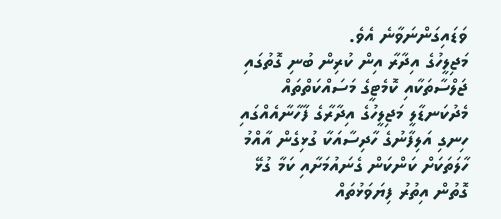ވަޑައިގަންނަވާނެ އެވެ.
މަޖިލީހުގެ އިދާރާ އިން ކުރިން ބުނި ގޮތުގައި ޖަލްސާތަކާއި ކޮމެޓީގެ މަސައްކަތްތައް މެދުކަނޑާލީ މަޖިލީހުގެ އިދާރާގެ ފާހާނާއެއްގައި ހިނގި އަލިފާނުގެ ހާދިސާއަކާ ގުޅިގެން އާއްމު ހާލަތަކަށް ކަންކަން ގެނައުމަށާއި ކަމާ ގުޅޭ ގޮތުން އިތުރު ފިޔަވަޅުތައް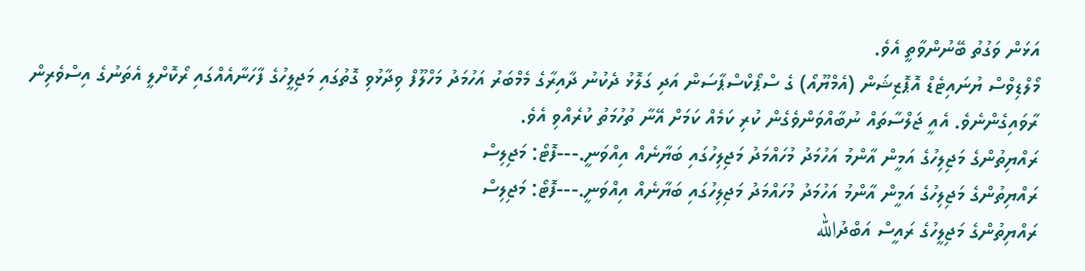އަޅަން ވަގުތު ބޭނުންވާތީ އެވެ.
މޯލްޑިވްސް ޔުނައިޓެޑް އޮޕޮޒިޝަން (އެމްޔޫއޯ) ގެ ސްޕޯކްސްޕާސަން އަދި ގަލޮޅު ދެކުނު ދާއިރާގެ މެމްބަރު އަހުމަދު މަހްލޫފް ވިދާޅުވި ގޮތުގައި މަޖިލީހުގެ ފާހަނާއެއްގައި ރޯކޮށްލީ އެތަނުގެ އިސްވެރިން ރާވައިގެންނެވެ. އެއީ ޖަލްސާތައް ނުބާއްވަންވެގެން ކުރި ކަމެއް ކަމަށް އޭނާ ތުހުމަތު ކުރެއްވި އެވެ.
ރައްޔިތުންގެ މަޖިލިހުގެ އަމީން އާންމު އަހުމަދު މުހައްމަދު މަޖިލިހުގައި ބަޔާނެއް އިއްވަނީ.---ފޮޓޯ: މަޖިލިސް
ރައްޔިތުންގެ މަޖިލިހުގެ އަމީން އާންމު އަހުމަދު މުހައްމަދު މަޖިލިހުގައި ބަޔާނެއް އިއްވަނީ.---ފޮޓޯ: މަޖިލިސް
ރައްޔިތުންގެ މަޖިލީހުގެ ރައީސް އަބްދުالله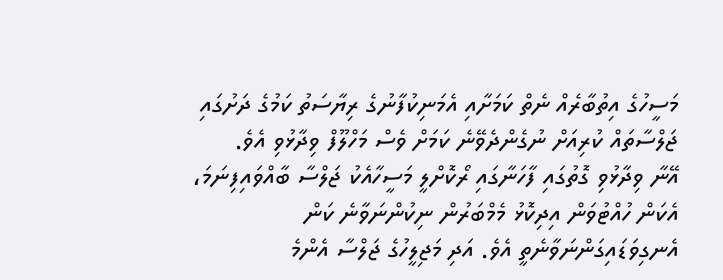މަސީހުގެ އިތުބާރެއް ނެތް ކަމަށާއި އެމަނިކުފާނުގެ ރިޔާސަތު ކަމުގެ ދަށުގައި ޖަލްސާތައް ކުރިއަށް ނުގެންދެވޭނެ ކަމަށް ވެސް މަހްލޫފް ވިދާޅުވި އެވެ.
އޭނާ ވިދާޅުވި ގޮތުގައި ފާހަނާގައި ރޯކޮށްލީ މަސީހާއެކު ޖަލްސާ ބާއްވައިފިނަމަ، އެކަން ހުއްޓުވަން އިދިކޮޅު މެމްބަރުން ނިކުންނަވާނެ ކަން އެނގިވަޑައިގަންނަވާނެތީ އެވެ. އަދި މަޖިލީހުގެ ޖަލްސާ އެންމެ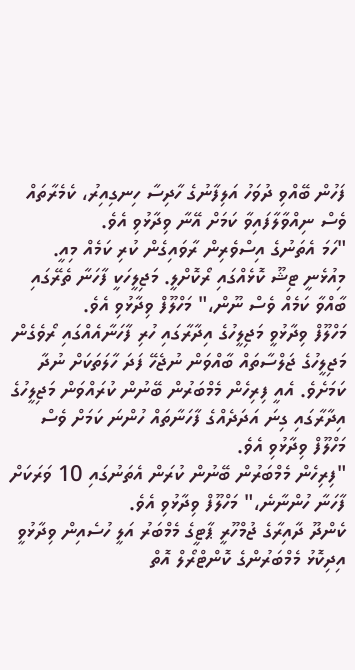ފަހުން ބޭއްވި ދުވަހު އަލިފާނުގެ ހާދިސާ ހިނގިއިރު، ކެމެރާތައް ވެސް ނިއްވާލާފައިވާ ކަމަށް އޭނާ ވިދާޅުވި އެވެ.
"ހަމަ އެތަނުގެ އިސްވެރިން ރާވައިގެން ކުރި ކަމެއް މިއީ. މިއުޅެނީ ޓިޝޫ ކޮޅެއްގައި ރޯކޮށްލީ. މަޖިލީހަކީ ފާހަނާ ތެރޭގައި ބާއްވާ ކަމެއް ވެސް ނޫން،" މަހްލޫފް ވިދާޅުވި އެވެ.
މަހްލޫފް ވިދާޅުވީ މަޖިލީހުގެ އިދާރާގައި ހުރި ފާހަނާއެއްގައި ރޯވެގެން މަޖިލީހުގެ ޖަލްސާތައް ބާއްވަން ނުޖެހޭ ފަދަ ހާލަތަކަށް ނުދާ ކަމަށެވެ. އެއީ ފިރިހެން މެމްބަރުން ބޭނުން ކުރައްވަން މަޖިލީހުގެ އިދާރާގައި ގިނަ އަދަދެއްގެ ފާހަނާތައް ހުންނަ ކަމަށް ވެސް މަހްލޫފް ވިދާޅުވި އެވެ.
"ފިރިހެން މެމްބަރުން ބޭނުން ކުރަން އެތަނުގައި 10 ވަރަކަށް ފާހަނާ ހުންނާނެ،" މަހްލޫފް ވިދާޅުވި އެވެ.
ކެންދޫ ދާއިރާގެ ޖުމްހޫރީ ޕާޓީގެ މެމްބަރު އަލީ ހުސެއިން ވިދާޅުވީ އިދިކޮޅު މެމްބަރުންގެ ކޮންޓްރޯލް އޮތް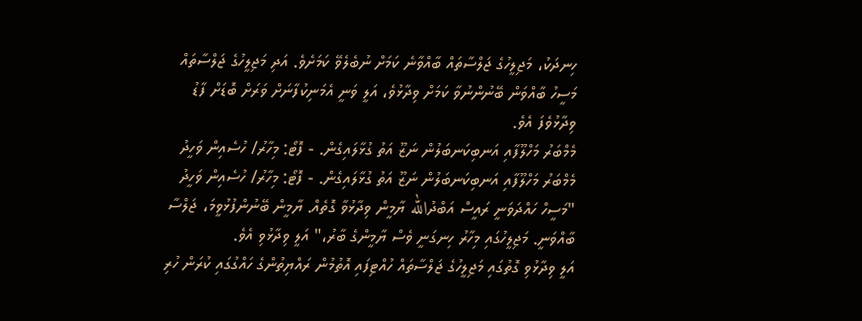ހިނދަކު، މަޖިލީހުގެ ޖަލްސާތައް ބާއްވާނެ ކަމަށް ނުބެލެވޭ ކަމަށެވެ. އަދި މަޖިލީހުގެ ޖަލްސާތައް މަސީހު ބާއްވަން ބޭނުންނުވާ ކަމަށް ވިދާޅުވެ، އަލީ ވަނީ އެމަނިކުފާނަށް ވަރަށް ބޮޑަށް ފާޑު ވިދާޅުވެފަ އެވެ.
މެމްބަރު މަހްލޫފާއި އަނބިކަނބަލުން ނަޒޫ އަތު ގުޅާލައިގެން. - ފޮޓޯ: މިހާރު/ ހުސެއިން ވަހީދު
މެމްބަރު މަހްލޫފާއި އަނބިކަނބަލުން ނަޒޫ އަތު ގުޅާލައިގެން. - ފޮޓޯ: މިހާރު/ ހުސެއިން ވަހީދު
"މަސީހް ހައްދަވަނީ ރައީސް އަބްދުالله ޔާމީން ވިދާޅުވާ ގޮތެއް. ޔާމީން ބޭނުންފުޅުވީމަ، ޖަލްސާ ބާއްވަނީ. މަޖިލީހުގައި މިހާރު ހިނގަނީ ވެސް ޔާމީންގެ ބާރު،" އަލީ ވިދާޅުވި އެވެ.
އަލީ ވިދާޅުވި ގޮތުގައި މަޖިލީހުގެ ޖަލްސާތައް ހުއްޓިފައި އޮތުމުން ރައްޔިތުންގެ ހައްގުގައި ކުރަން ހުރި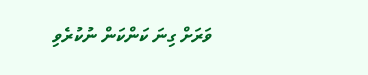ވަރަށް ގިނަ ކަންކަން ނުކުރެވި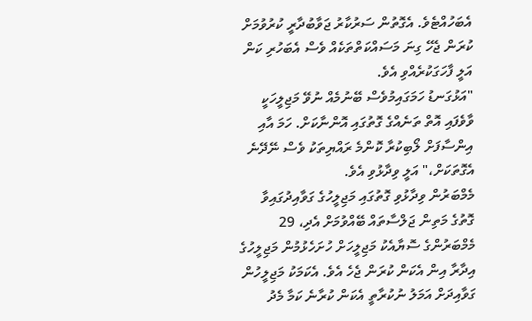އެބަހުއްޓެވެ. އެގޮތުން ސަރުކާރު ޖަވާބުދާރީ ކުރުވުމަށް ކުރަން ޖެހޭ ގިނަ މަސައްކަތްތަކެއް ވެސް އެބަހުރި ކަން އަލީ ފާހަގަކުރެއްވި އެވެ.
"އަޅުގަނޑު ހަމަގައިމުވެސް ބޭނުމެއް ނުވޭ މަޖިލީހަކީ ވާވެފައި އޮތް ތަނެއްގެ ގޮތުގައި އޮންނާކަށް. ހަމަ އާއި އިންސާފަށް ލޯބިކުރާ ކޮންމެ ރައްޔިތަކު ވެސް ނޭދޭނެ އެގޮތަކަށް،" އަލީ ވިދާޅުވި އެވެ.
މެމްބަރުން ވިދާޅުވި ގޮތުގައި މަޖިލީހުގެ ގަވާއިދުގައިވާ ގޮތުގެ މަތިން ޖަލްސާތައް ބޭއްވުމަށް އެދި، 29 މެމްބަރުންގެ ސޮޔާއެކު މަޖިލީހަށް ހުށަހެޅުމުން މަޖިލީހުގެ އިދާރާ އިން އެކަން ކުރަން ޖެހެ އެވެ. އެކަމަކު މަޖިލީހުން ގަވާއިދަށް އަމަލު ނުކުރާތީ އެކަން ކުރާނެ ކަމާ މެދު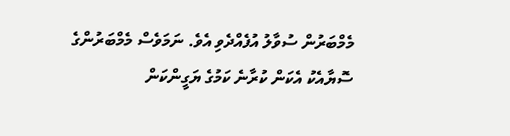މެމްބަރުން ސުވާލު އުފެއްދެވި އެވެ. ނަމަވެސް މެމްބަރުންގެ ސޮޔާއެކު އެކަން ކުރާނެ ކަމުގެ ޔަގީންކަން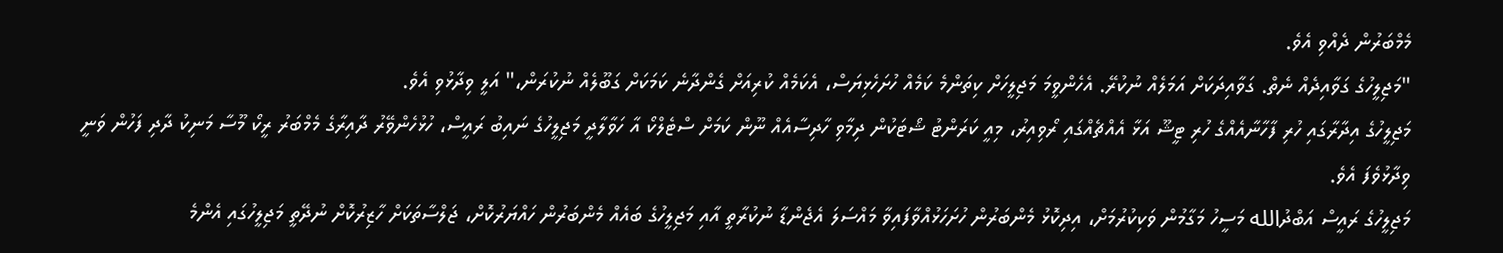މެމްބަރުން ދެއްވި އެވެ.
"މަޖިލީހުގެ ގަވާއިދެއް ނެތް. ގަވާއިދަކަށް އަމަލެއް ނުކުރޭ. އެހެންވީމަ މަޖިލީހަށް ކިތަންމެ ކަމެއް ހުށަހެޅިޔަސް، އެކަމެއް ކުރިއަށް ގެންދާނެ ކަމަކަށް ގަބޫލެއް ނުކުރަން،" އަލީ ވިދާޅުވި އެވެ.
މަޖިލީހުގެ އިދާރާގައި ހުރި ފާހާނާއެއްގެ ހުރި ޓީޝޫ އަޅާ އެއްޗެއްގައި ރޯވިއިރު، މިއީ ކަރަންޓު ޝޯޓަކުން ދިމާވި ހާދިސާއެއް ނޫން ކަމަށް ސްޓެލްކޯ އާ ހަވާލާދީ މަޖިލީހުގެ ނައިބު ރައީސް، ހުޅުހެންވޭރު ދާއިރާގެ މެމްބަރު ރީކޯ މޫސާ މަނިކު ދާދި ފަހުން ވަނީ ވިދާޅުވެފަ އެވެ.
މަޖިލީހުގެ ރައީސް އަބްދުالله މަސީހު މަގާމުން ވަކިކުރުމަށް، އިދިކޮޅު މެންބަރުން ހުށަހަޅުއްވާފައިވާ މައްސަލަ އެޖެންޑާ ނުކުރާތީ އާއި މަޖިލީހުގެ ބައެއް މެންބަރުން ހައްޔަރުކޮށް، ޖަލްސާތަކަށް ހާޒިރުކޮށް ނުދޭތީ މަޖިލީހުގައި އެންމެ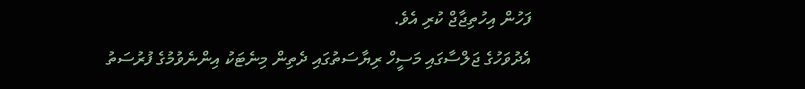ފަހުން އިހުތިޖާޖް ކުރި އެވެ.
އެދުވަހުގެ ޖަލްސާގައި މަސީހް ރިޔާސަތުގައި ދެތިން މިނެޓަކު އިންނެވުމުގެ ފުރުސަތު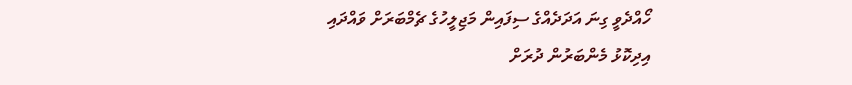ހޯއްދެވީ ގިނަ އަދަދެއްގެ ސިފައިން މަޖިލީހުގެ ޗެމްބަރަށް ވައްދައި އިދިކޮޅު މެންބަރުން ދުރަށް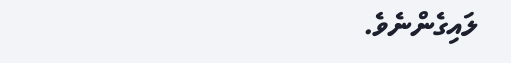ލައިގެންނެވެ.